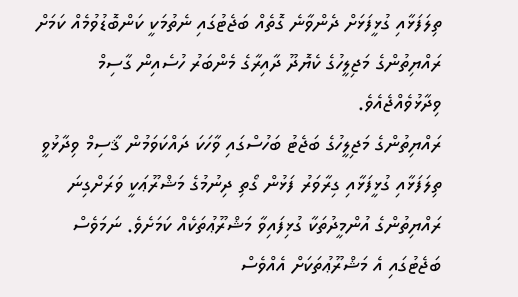ތިލަފަޅާއި ގުޅީފަޅަށް ދެންވާނެ ގޮތެއް ބަޖެޓުގައި ނެތުމަކީ ކަންބޮޑުވުމެއް ކަމަށް ރައްޔިތުންގެ މަޖިލީހުގެ ކެޔޮދޫ ދާއިރާގެ މެންބަރު ހުސެއިން ގާސިމް ވިދާޅުވެއްޖެއެވެ.
ރައްޔިތުންގެ މަޖިލީހުގެ ބަޖެޓު ބަހުސްގައި ވާހަކަ ދައްކަވަމުން ޤާސިމް ވިދާޅުވީ ތިލަފަޅާއި ގުޅީފަޅާއި ގިރާވަރު ފަޅުން ގޯތި ދިނުމުގެ މަޝްރޫޢަކީ ވަރަށްގިނަ ރައްޔިތުންގެ އުންމީދުތަކާ ގުޅިފައިވާ މަޝްރޫޢުތަކެއް ކަމަށެވެ. ނަމަވެސް ބަޖެޓުގައި އެ މަޝްރޫޢުތަކަށް އެއްވެސް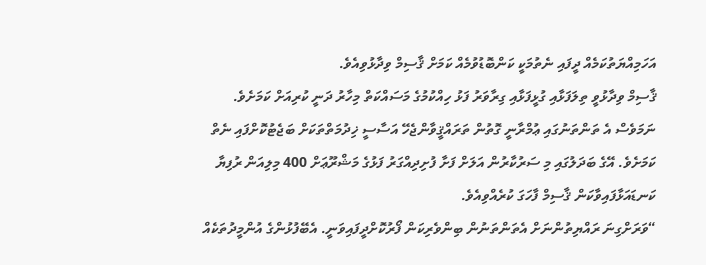އަހަމިއްޔަތުކަމެއް ދީފައި ނެތުމަކީ ކަންބޮޑުވުމެއް ކަމަށް ޤާސިމް ވިދާޅުވިއެވެ.
ޤާސިމް ވިދާޅުވީ ތިލަފަޅާއި ގުޅީފަޅާއި ގިރާވަރު ފަޅު ހިއްކުމުގެ މަސައްކަތް މިހާރު ދަނީ ކުރިއަށް ކަމަށެވެ. ނަމަވެސް އެ ތަންތަނުގައި ޢުމްރާނީ ގޮތުން ތަރައްޤީވާންޖެހޭ އަސާސީ ޚިދުމަތްތަކަށް ބަޖެޓުކޮށްފައި ނެތް ކަމަށެވެ. އޭގެ ބަދަލުގައި މި ސަރުކާރުން އަލަށް ފަށާ ފުށިދިއްގަރު ފަޅުގެ މަޝްރޫޢަށް 400 މިލިއަން ރުފިޔާ ކަނޑައަޅާފައިވާކަން ޤާސިމް ފާހަގަ ކުރެއްވިއެވެ.
“ވަރަށްގިނަ ރައްޔިތުންނަށް އެތަންތަނުން ބިންވެރިކަން ފޯރުކޮށްދީފައިވަނީ. އެބޭފުޅުންގެ އުންމީދުތަކެއް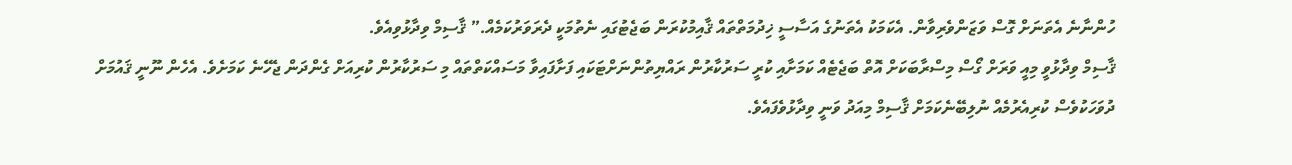ހުންނާނެ އެތަނަށް ގޮސް ވަޒަންވެރިވާން. އެކަމަކު އެތަނުގެ އަސާސީ ޚިދުމަތްތައް ޤާއިމުކުރަން ބަޖެޓުގައި ނެތުމަކީ ދެރަވަރުކަމެއް.” ޤާސިމް ވިދާޅުވިއެވެ.
ޤާސިމް ވިދާޅުވީ މިއީ ވަރަށް ގޯސް މިސްރާބަކަށް އޮތް ބަޖެޓެއް ކަމަށާއި ކުރީ ސަރުކާރުން ރައްޔިތުންނަށްޓަކައި ފަށާފައިވާ މަސައްކަތްތައް މި ސަރުކާރުން ކުރިއަށް ގެންދަން ޖެހޭނެ ކަމަށެވެ. އެހެން ނޫނީ ޤައުމަށް ދުވަހަކުވެސް ކުރިއެރުމެއް ނުލިބޭނެކަމަށް ޤާސިމް މިއަދު ވަނީ ވިދާޅުވެފައެވެ.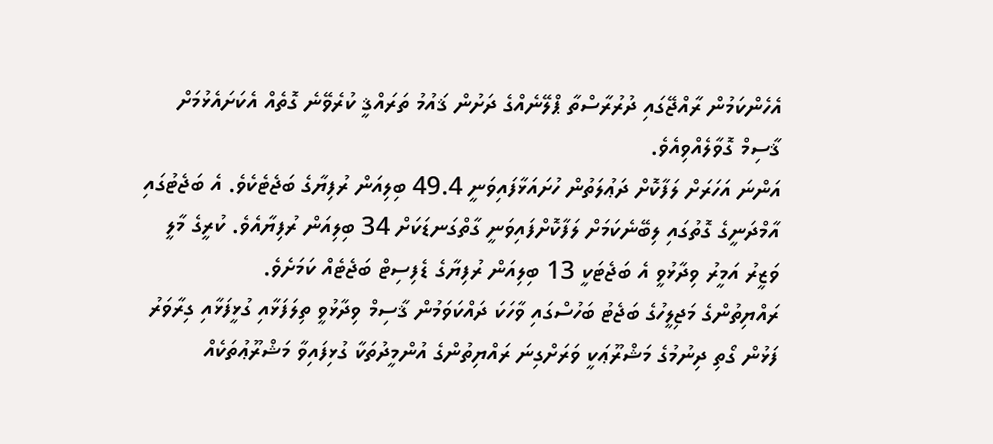އެހެންކަމުން ރާއްޖޭގައި ދުރުރާސްތާ ޕްލޭނެއްގެ ދަށުން ޤައުމު ތަރައްޤީ ކުރެވޭނެ ގޮތެއް އެކަށައެޅުމަށް ޤާސިމް ގޮވާލެއްވިއެވެ.
އަންނަ އަހަރަށް ލަފާކޮށް ދަޢުލަތުން ހުށައަޅާފައިވަނީ 49.4 ބިލިއަން ރުފިޔާގެ ބަޖެޓެކެވެ. އެ ބަޖެޓުގައި އާމްދަނީގެ ގޮތުގައި ލިބޭނެކަމަށް ލަފާކޮށްފައިވަނީ ގާތްގަނޑަކަށް 34 ބިލިއަން ރުފިޔާއެވެ. ކުރީގެ މާލީ ވަޒީރު އަމީރު ވިދާޅުވީ އެ ބަޖެޓަކީ 13 ބިލިއަން ރުފިޔާގެ ޑެފިސިޓް ބަޖެޓެއް ކަމަށެވެ.
ރައްޔިތުންގެ މަޖިލީހުގެ ބަޖެޓު ބަހުސްގައި ވާހަކަ ދައްކަވަމުން ޤާސިމް ވިދާޅުވީ ތިލަފަޅާއި ގުޅީފަޅާއި ގިރާވަރު ފަޅުން ގޯތި ދިނުމުގެ މަޝްރޫޢަކީ ވަރަށްގިނަ ރައްޔިތުންގެ އުންމީދުތަކާ ގުޅިފައިވާ މަޝްރޫޢުތަކެއް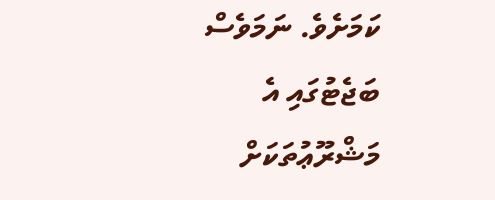ކަމަށެވެ. ނަމަވެސް ބަޖެޓުގައި އެ މަޝްރޫޢުތަކަށް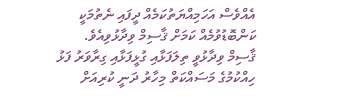އެއްވެސް އަހަމިއްޔަތުކަމެއް ދީފައި ނެތުމަކީ ކަންބޮޑުވުމެއް ކަމަށް ޤާސިމް ވިދާޅުވިއެވެ.
ޤާސިމް ވިދާޅުވީ ތިލަފަޅާއި ގުޅީފަޅާއި ގިރާވަރު ފަޅު ހިއްކުމުގެ މަސައްކަތް މިހާރު ދަނީ ކުރިއަށް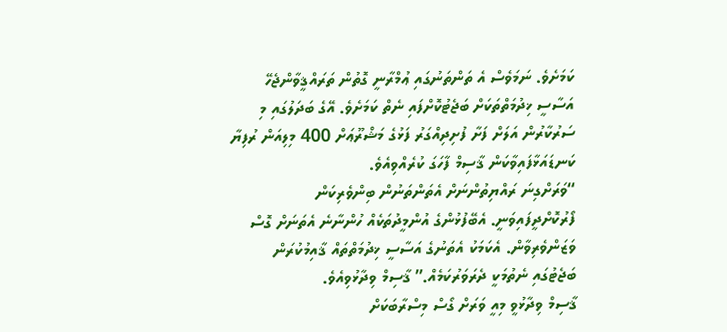ކަމަށެވެ. ނަމަވެސް އެ ތަންތަނުގައި ޢުމްރާނީ ގޮތުން ތަރައްޤީވާންޖެހޭ އަސާސީ ޚިދުމަތްތަކަށް ބަޖެޓުކޮށްފައި ނެތް ކަމަށެވެ. އޭގެ ބަދަލުގައި މި ސަރުކާރުން އަލަށް ފަށާ ފުށިދިއްގަރު ފަޅުގެ މަޝްރޫޢަށް 400 މިލިއަން ރުފިޔާ ކަނޑައަޅާފައިވާކަން ޤާސިމް ފާހަގަ ކުރެއްވިއެވެ.
“ވަރަށްގިނަ ރައްޔިތުންނަށް އެތަންތަނުން ބިންވެރިކަން ފޯރުކޮށްދީފައިވަނީ. އެބޭފުޅުންގެ އުންމީދުތަކެއް ހުންނާނެ އެތަނަށް ގޮސް ވަޒަންވެރިވާން. އެކަމަކު އެތަނުގެ އަސާސީ ޚިދުމަތްތައް ޤާއިމުކުރަން ބަޖެޓުގައި ނެތުމަކީ ދެރަވަރުކަމެއް.” ޤާސިމް ވިދާޅުވިއެވެ.
ޤާސިމް ވިދާޅުވީ މިއީ ވަރަށް ގޯސް މިސްރާބަކަށް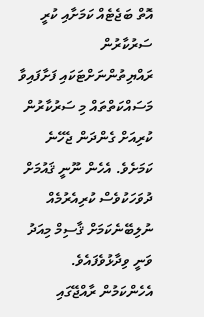އޮތް ބަޖެޓެއް ކަމަށާއި ކުރީ ސަރުކާރުން ރައްޔިތުންނަށްޓަކައި ފަށާފައިވާ މަސައްކަތްތައް މި ސަރުކާރުން ކުރިއަށް ގެންދަން ޖެހޭނެ ކަމަށެވެ. އެހެން ނޫނީ ޤައުމަށް ދުވަހަކުވެސް ކުރިއެރުމެއް ނުލިބޭނެކަމަށް ޤާސިމް މިއަދު ވަނީ ވިދާޅުވެފައެވެ.
އެހެންކަމުން ރާއްޖޭގައި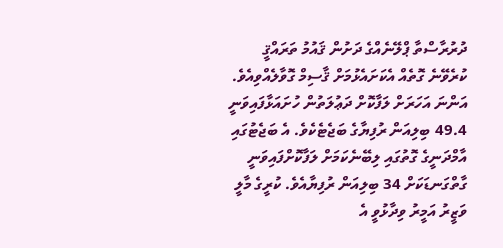ދުރުރާސްތާ ޕްލޭނެއްގެ ދަށުން ޤައުމު ތަރައްޤީ ކުރެވޭނެ ގޮތެއް އެކަށައެޅުމަށް ޤާސިމް ގޮވާލެއްވިއެވެ.
އަންނަ އަހަރަށް ލަފާކޮށް ދަޢުލަތުން ހުށައަޅާފައިވަނީ 49.4 ބިލިއަން ރުފިޔާގެ ބަޖެޓެކެވެ. އެ ބަޖެޓުގައި އާމްދަނީގެ ގޮތުގައި ލިބޭނެކަމަށް ލަފާކޮށްފައިވަނީ ގާތްގަނޑަކަށް 34 ބިލިއަން ރުފިޔާއެވެ. ކުރީގެ މާލީ ވަޒީރު އަމީރު ވިދާޅުވީ އެ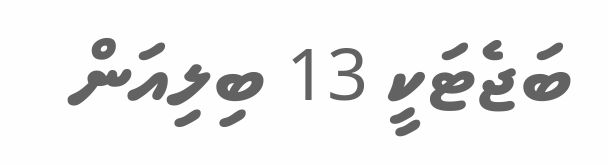ބަޖެޓަކީ 13 ބިލިއަން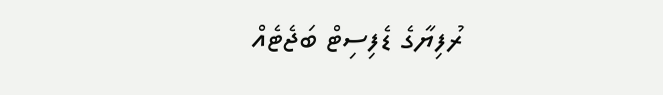ރުފިޔާގެ ޑެފިސިޓް ބަޖެޓެއް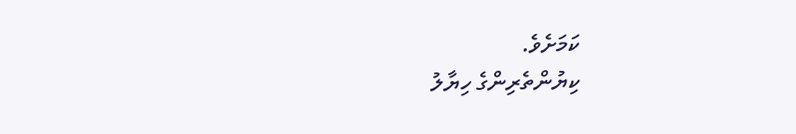ކަމަށެވެ.
ކިޔުންތެރިންގެ ހިޔާލު